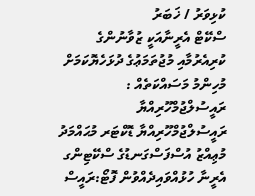ކުޅިވަރު / ޚަބަރު
ސްކޭޓް އެރީނާއަކީ ޒުވާނުންގެ ކުރިއެރުމާއި މުޖުތަމަޢުގެ ދުޅަހެޔޮކަމަށް މުހިންމު މަސައްކަތެއް : ރައީސުލްޖުމްހޫރިއްޔާ
ރައީސުލްޖުމްހޫރިއްޔާ ޑޮކްޓަރ މުޙައްމަދު މުޢިއްޒު އުސްފަސްގަނޑުގެ ސްކޭޓިންގ އެރީނާ ހުޅުއްވައިދެއްވުން ފޮޓޯ:ރައީސް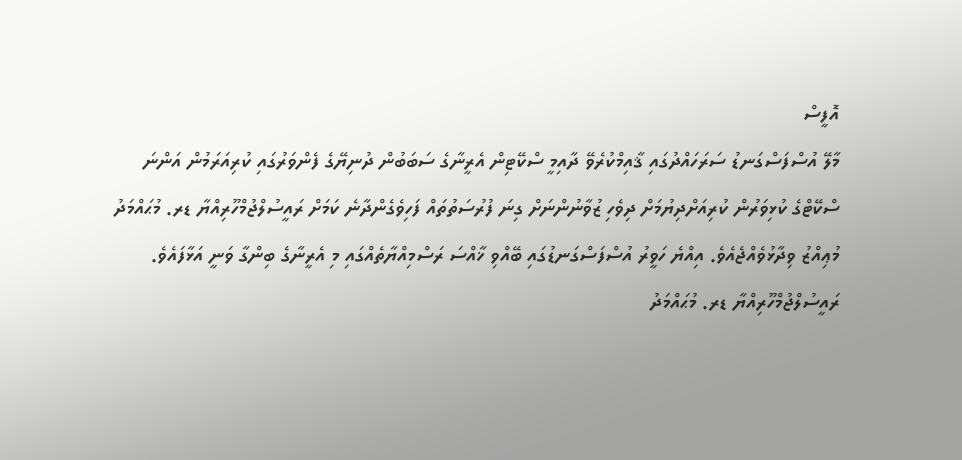އޮފީސް
މާލޭ އުސްފަސްގަނޑު ސަރަހައްދުގައި ޤާއިމްކުރެވޭ ދާއިމީ ސްކޭޓިން އެރީނާގެ ސަބަބުން ދުނިޔޭގެ ފެންވަރުގައި ކުރިއަރަމުން އަންނަ ސްކޭޓްގެ ކުޅިވަރުން ކުރިއަށްދިޔުމަށް ދިވެހި ޒުވާނުންނަށް ގިނަ ފުރުސަތުތައް ފަހިވެގެންދާނެ ކަމަށް ރައީސުލްޖުމްހޫރިއްޔާ ޑރ. މުޙައްމަދު މުޢިއްޒު ވިދާޅުވެއްޖެއެވެ. އިއްޔެ ހަވީރު އުސްފަސްގަނޑުގައި ބޭއްވި ޚާއްސަ ރަސްމިއްޔާތެއްގައި މި އެރީނާގެ ބިންގާ ވަނީ އަޅާފައެވެ.
ރައީސުލްޖުމްހޫރިއްޔާ ޑރ. މުޙައްމަދު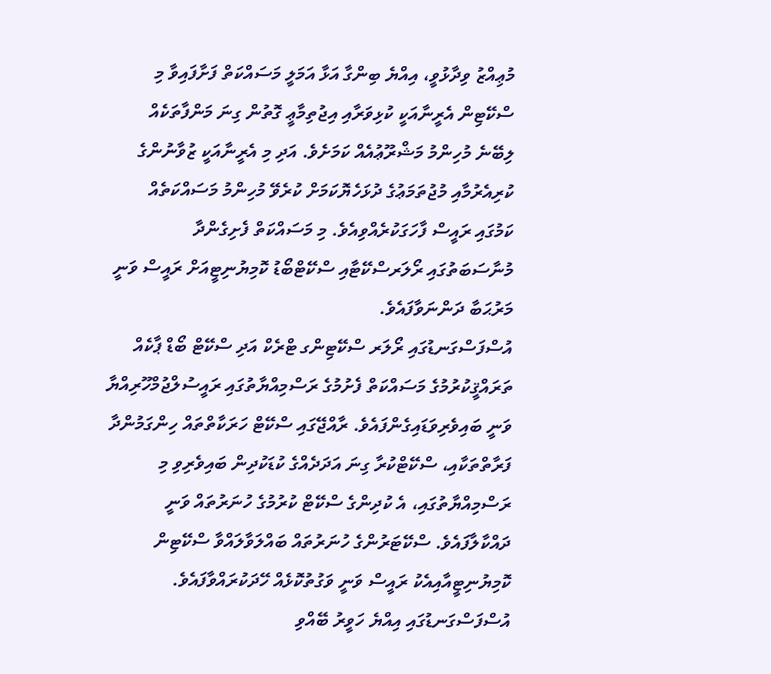މުޢިއްޒު ވިދާޅުވީ، އިއްޔެ ބިންގާ އަޅާ އަމަލީ މަސައްކަތް ފަށާފައިވާ މި ސްކޭޓިން އެރީނާއަކީ ކުޅިވަރާއި އިޖުތިމާޢީ ގޮތުން ގިނަ މަންފާތަކެއް ލިބޭނެ މުހިންމު މަޝްރޫޢުއެއް ކަމަށެވެ. އަދި މި އެރީނާއަކީ ޒުވާނުންގެ ކުރިއެރުމާއި މުޖުތަމަޢުގެ ދުޅަހެޔޮކަމަށް ކުރެވޭ މުހިންމު މަސައްކަތެއް ކަމުގައި ރައީސް ފާހަގަކުރެއްވިއެވެ. މި މަސައްކަތް ފެށިގެންދާ މުނާސަބަތުގައި ރޯލަރސްކޭޓާއި ސްކޭޓްބޯޑު ކޮމިޔުނިޓީއަށް ރައީސް ވަނީ މަރުޙަބާ ދަންނަވާފައެވެ.
އުސްފަސްގަނޑުގައި ރޯލަރ ސްކޭޓިންގ ޓްރެކް އަދި ސްކޭޓް ބޯޑް ޕާކެއް ތަރައްޤީކުރުމުގެ މަސައްކަތް ފެށުމުގެ ރަސްމިއްޔާތުގައި ރައީސުލްޖުމްހޫރިއްޔާ ވަނީ ބައިވެރިވަޑައިގެންފައެވެ. ރާއްޖޭގައި ސްކޭޓް ހަރަކާތްތައް ހިންގަމުންދާ ފަރާތްތަކާއި، ސްކޭޓްކުރާ ގިނަ އަދަދެއްގެ ކުޑަކުދިން ބައިވެރިވި މި ރަސްމިއްޔާތުގައި، އެ ކުދިންގެ ސްކޭޓް ކުރުމުގެ ހުނަރުތައް ވަނީ ދައްކާލާފައެވެ. ސްކޭޓަރުންގެ ހުނަރުތައް ބައްލަވާލައްވާ ސްކޭޓިން ކޮމިޔުނިޓީއާއިއެކު ރައީސް ވަނީ ވަގުތުކޮޅެއް ހޭދަކުރައްވާފައެވެ.
އުސްފަސްގަނޑުގައި އިއްޔެ ހަވީރު ބޭއްވި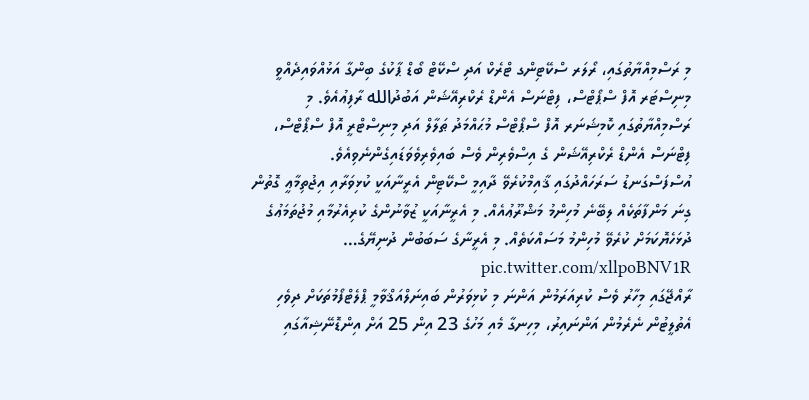މި ރަސްމިއްޔާތުގައި، ރޯލަރ ސްކޭޓިންގ ޓްރެކް އަދި ސްކޭޓް ބޯޑް ޕާކުގެ ބިންގާ އަޅުއްވައިދެއްވީ މިނިސްޓަރ އޮފް ސްޕޯޓްސް، ފިޓްނަސް އެންޑް ރެކްރިއޭޝަން އަބުދުالله ރާފިޢުއެވެ. މި ރަސްމިއްޔާތުގައި ކޮމިޝަނަރ އޮފް ސްޕޯޓްސް މުޙައްމަދު ޠަލާލް އަދި މިނިސްޓްރީ އޮފް ސްޕޯޓްސް، ފިޓްނަސް އެންޑް ރެކްރިއޭޝަން ގެ އިސްވެރިން ވެސް ބައިވެރިވެވަޑައިގެންނެވިއެވެ.
އުސްފަސްގަނޑު ސަރަހައްދުގައި ޤާއިމްކުރެވޭ ދާއިމީ ސްކޭޓިން އެރީނާއަކީ ކުޅިވަރާއި އިޖުތިމާޢީ ގޮތުން ގިނަ މަންފާތަކެއް ލިބޭނެ މުހިންމު މަޝްރޫޢުއެއް. މި އެރީނާއަކީ ޒުވާނުންގެ ކުރިއެރުމާއި މުޖުތަމަޢުގެ ދުޅަހެޔޮކަމަށް ކުރެވޭ މުހިންމު މަސައްކަތެއް. މި އެރީނާގެ ސަބަބުން ދުނިޔޭގެ… pic.twitter.com/xllpoBNV1R
ރާއްޖޭގައި މިހާރު ވެސް ކުރިއަރަމުން އަންނަ މި ކުޅިވަރުން ބައިނަލްއަޤްވާމީ ޕްލެޓްފޯމުތަކަށް ދިވެހި އެތުލީޓުން ނެރެމުން އަންނައިރު، މިހިނގާ މެއި މަހުގެ 23 އިން 25 އަށް އިންޑޮނޭޝިއާގައި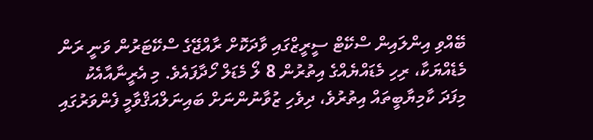ބޭއްވި އިންލައިން ސްކޭޓް ސީރީޒްގައި ވާދަކޮށް ރާއްޖޭގެ ސްކޭޓަރުން ވަނީ ރަން މެޑެއްޔަކާ، ރިހި މެޑައްޔެއްގެ އިތުރުން 8 ލޯ މެޑަލް ހޯދާފައެވެ. މި އެރީނާއާއެކު މިފަދަ ކާމިޔާބީތައް އިތުރުވެ، ދިވެހި ޒުވާނުންނަށް ބައިނަލްއަޤްވާމީ ފެންވަރުގައި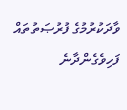ވާދަކުރުމުގެ ފުރުޞަތުތައް ފަހިވެގެންދާނެ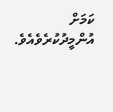ކަމަށް އުންމީދުކުރެވެއެވެ.